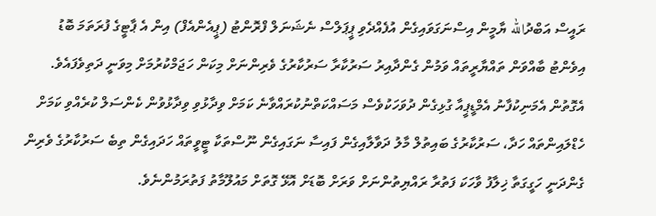ރައީސް އަބްދުالله ޔާމީން އިސްނަގަވައިގެން އުފެއްދެވި ޕީޕަލްސް ނެޝަނަލް ފްރޮންޓު (ޕީއެންއެފް) އިން އެ ޕާޓީގެ ފުރަތަމަ ބޮޑު އިވެންޓު ބާއްވަން ތައްޔާރީތައް ވަމުން ގެންދާއިރު ސަރުކާރާ ސަރުކާރުގެ ވެރިންނަށް މިކަން ހަޖަމްކުރުމަށް މިވަނީ ދަތިވެފައެވެ.
އެގޮތުން އެމަނިކުފާނު އެމްޑީޕީއާ ގުޅިގެން ދުވަހަކުވެސް މަސައްކަތްނުކުރައްވާނެ ކަމަށް ވިދާޅުވި ވިދާޅުވުން ކެންސަލް ކުރެއްވި ކަމަށް ހެޑްލައިންތައް ހަދާ، ސަރުކާރުގެ ބައިތުލް މާލު ދަވާލާއިގެން ފައިސާ ނަގައިގެން ނޫސްތަކާ ޓީވީތައް ހަދައިގެން ތިބެ ސަރުކާރުގެ ވެރިން ގެންދަނީ ހަގީގަތާ ޚިލާފު ވާހަކަ ފަތުރާ ރައްޔިތުންނަށް ވަރަށް ބޮޑަށް އޮޅޭ ގޮތަށް މައުލޫމާތު ފަތުރަމުންނެވެ.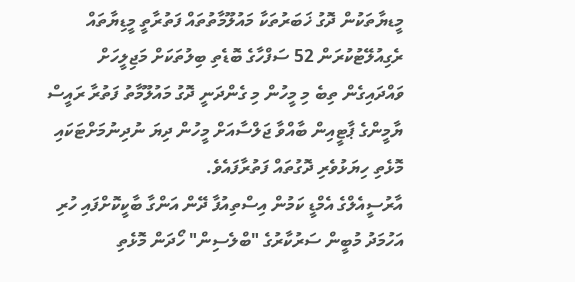މީޑޔާތަކުން ދޮގު ޚަބަރުތަކާ މައުލޫމާތުތައް ފަތުރާތީ މީޑިޔާތައް ރެގިއުލޭޓުކުރަން 52 ސަފްހާގެ ބޮޑެތި ބިލުތަކަށް މަޖިލީހަށް ވައްދައިގެން ތިބެ މި މީހުން މި ގެންދަނީ ދޮގު މައުލޫމާތު ފަތުރާ ރައީސް ޔާމީންގެ ޕާޓީއިން ބާއްވާ ޖަލްސާއަށް މީހުން ދިޔަ ނުދިނުމަށްޓަކައި މޮޅެތި ހިޔަޅުވެރި ދޮގުތައް ފަތުރާފައެވެ.
އާރުސީއެލްގެ އެމްޑީ ކަމުން އިސްތިއުފާ ދޭން އަންގާ ބާކީކޮށްފައި ހުރި އަހުމަދު މުބީން ސަރުކާރުގެ "ބްލެސިން" ހޯދަން މޮޅެތި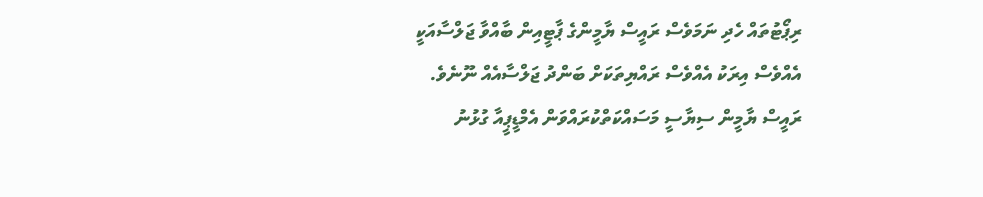ރިޕޯޓުތައް ހެދި ނަމަވެސް ރައީސް ޔާމީންގެ ޕާޓީއިން ބާއްވާ ޖަލްސާއަކީ އެއްވެސް އިރަކު އެއްވެސް ރައްޔިތަކަށް ބަންދު ޖަލްސާއެއް ނޫނެވެ.
ރައީސް ޔާމީން ސިޔާސީ މަސައްކަތްކުރައްވަން އެމްޑީޕީއާ ގުޅުނު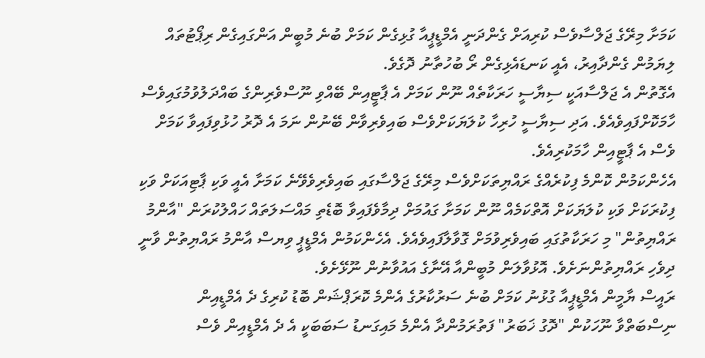ކަމަށާ މިރޭގެ ޖަލްސާވެސް ކުރިއަށް ގެންދަނީ އެމްޑީޕީއާ ގުޅިގެން ކަމަށް ބުނެ މުބީން އަންގައިގެން ރިޕޯޓުތައް ލިޔަމުން ގެންދާއިރު، އެއީ ކަނޑައެޅިގެން ރޯ ބުހުތާނު ދޮގެވެ.
އެގޮތުން އެ ޖަލްސާއަކީ ސިޔާސީ ހަރަކާތެއް ނޫން ކަމަށް އެ ޕާޓީއިން ބޭއްވި ނޫސްވެރިންގެ ބައްދަލުވުމުގައިވެސް ހާމަކޮށްފައިވެއެވެ. އަދި ސިޔާސީ ހުރިހާ ކުލަޔަކަށްވެސް ބައިވެރިވާން ބޭނުން ނަމަ އެ ދޮރު ހުޅުވިފައިވާ ކަމަށް ވެސް އެ ޕާޓީއިން ހާމަކުރިއެވެ.
އެހެންކަމުން ކޮންމެ ފިކުރެއްގެ ރައްޔިތަކަށްވެސް މިރޭގެ ޖަލްސާގައި ބައިވެރިވެވޭނެ ކަމަށާ އެއީ ވަކި ޕާޓިއަކަށް ވަކި ފިކުރަކަށް ވަކި ކުލަޔަކަށް އޮތްކަމެއް ނޫން ކަމަށާ ގައުމަށް ދިމާވެފައިވާ ބޮޑެތި މައްސަލަތައް ހައްލުކުރަން "އާންމު ރައްޔިތުން" މި ހަރަކާތުގައި ބައިވެރިވުމަށް ގޮވާލާފައިވެއެވެ. އެހެންކަމުން އެމްޑީޕީ ވިޔސް އާންމު ރައްޔިތުން ވާނީ ދިވެހި ރައްޔިތުންނަށެވެ. އޮޅުވާލަން މުބީންއާ އޭނާގެ އައުވާނުން ނޫޅޭށެވެ.
ރައީސް ޔާމީން އެމްޑީޕީއާ ގުޅުނު ކަމަށް ބުނެ ސަރުކާރުގެ އެންމެ ކޮރަޕްޝަން ބޮޑު ކުރިގެ ދެ އެމްޑީއިން ނިސްބަތްވާ ނޫހަކުން "ދޮގު ޚަބަރު" ފަތުރަމުންދާ އެންމެ މައިގަނޑު ސަބަބަކީ އެ ދެ އެމްޑީއިން ވެސް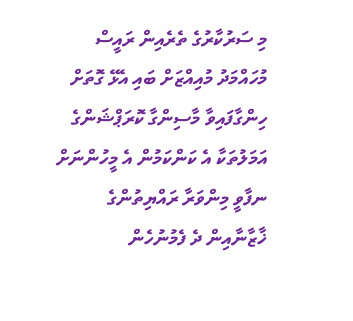މި ސަރުކާރުގެ ތެރެއިން ރައީސް މުހައްމަދު މުއިއްޒަށް ބައި އެޅޭ ގޮތަށް ހިންގާފައިވާ މާސިންގާ ކޮރަޕްޝަންގެ އަމަލުތަކާ އެ ކަންކަމުން އެ މީހުންނަށް ނފާވީ މިންވަރާ ރައްޔިތުންގެ ޚާޒާނާއިން ދެ ފެމުނުހެން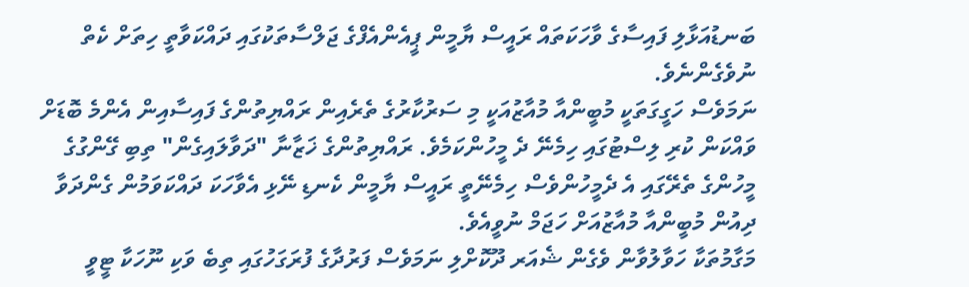ބަނޑުއަޅާލި ފައިސާގެ ވާހަކަތައް ރައީސް ޔާމީން ޕީއެންއެފްގެ ޖަލްސާތަކުގައި ދައްކަވާތީ ހިތަށް ކެތް ނުވެގެންނެވެ.
ނަމަވެސް ހަގީގަތަކީ މުބީންއާ މުއާޒުއަކީ މި ސަރުކާރުގެ ތެރެއިން ރައްޔިތުންގެ ފައިސާއިން އެންމެ ބޮޑަށް ވައްކަން ކުރި ލިސްޓުގައި ހިމެނޭ ދެ މީހުންކަމެވެ. ރައްޔިތުންގެ ޚަޒާނާ "ދަވާލައިގެން" ތިބި ގޭންގުގެ މީހުންގެ ތެރޭގައި އެ ދެމީހުންވެސް ހިމެނޭތީ ރައީސް ޔާމީން ކެނޑި ނޭޅި އެވާހަކަ ދައްކަވަމުން ގެންދަވާ ދިއުން މުބީންއާ މުއާޒުއަށް ހަޖަމް ނުވީއެވެ.
މަގާމުތަކާ ހަވާލުވާން ވެގެން ޝެއަރ ދޫކޮށްލި ނަމަވެސް ފަރުދާގެ ފުރަގަހުގައި ތިބެ ވަކި ނޫހަކާ ޓީވީ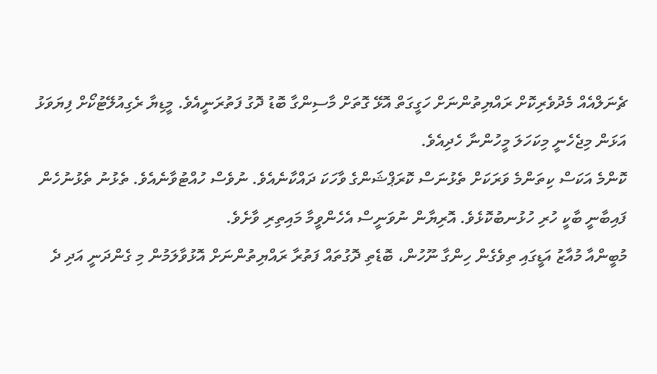ޗެނަލްއެއް މެދުވެރިކޮށް ރައްޔިތުންނަށް ހަގީގަތް އޮޅޭ ގޮތަށް މާސިންގާ ބޮޑު ދޮގު ފަތުރަނީއެވެ. މީޑިޔާ ރެގިއުލޭޓުކޯށް ފިޔަވަޅު އަޅަން މިޖެހެނީ މިކަހަލަ މީހުންނާ ހެދިއެވެ.
ކޮންމެ އަކަސް ކިތަންމެ ވަރަކަށް ތެޅުނަސް ކޮރަޕްޝަންގެ ވާހަކަ ދައްކާނެއެވެ. ނުވެސް ހުއްޓުވާނެއެވެ. ތެޅުނު ތެޅުނުހެން ފައިބާނީ ބާކީ ހުރި ހުޅުނބުކޮޅެވެ. އޮރިޔާން ނުވަނީސް އެހެންވީމާ މައިތިރި ވާށެވެ.
މުބީންއާ މުއާޒު އަޑީގައި ތިވެގެން ހިންގާ ނޫހުން، ބޮޑެތި ދޮގުތައް ފަތުރާ ރައްޔިތުންނަށް އޮޅުވާލަމުން މި ގެންދަނީ އަދި ދެ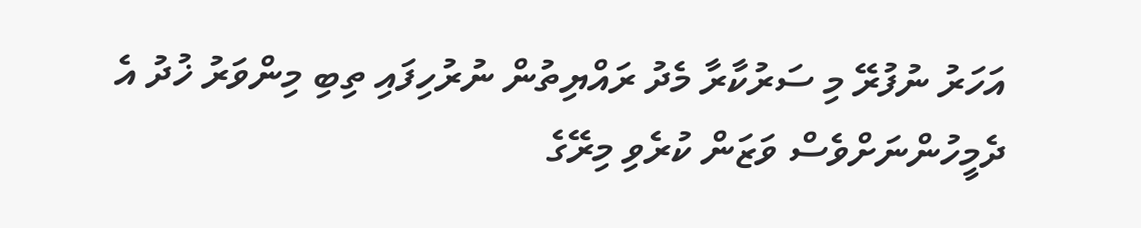އަހަރު ނުފުރޭ މި ސަރުކާރާ މެދު ރައްޔިތުން ނުރުހިފައި ތިބި މިންވަރު ޚުދު އެ ދެމީހުންނަށްވެސް ވަޒަން ކުރެވި މިރޭގެ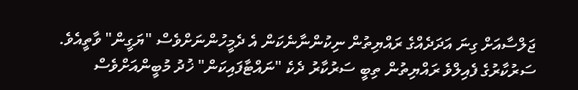ޖަލްސާއަށް ގިނަ އަދަދެއްގެ ރައްޔިތުން ނިކުންނާނެކަން އެ ދެމީހުންނަށްވެސް "ޔަގީން" ވާތީއެވެ.
ސަރުކާރުގެ ފެއިލްވެ ރައްޔިތުން ތިބީ ސަރުކާރު ދެކެ "ނައްޓާފައިކަން" ޚުދު މުބީންއަށްވެސް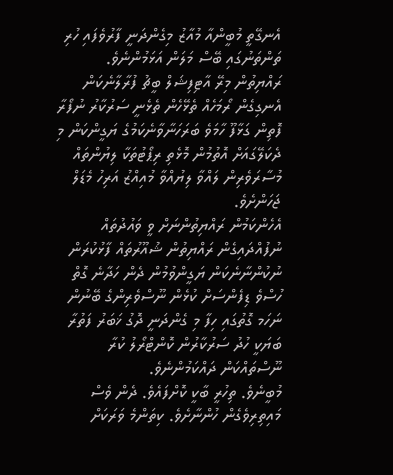އެނގޭތީ މުބީންއާ މުއާޒު މިގެންދަނީ ފާރުވެފައި ހުރި ތަންތަނުގައި ބޭސް މަލަން އަޅަމުންނެވެ.
ރައްޔިތުން މިރޭ އާޓިފިޝަލް ބީޗު ފުރާލާނެކަން އެނގިގެން ރޯމަހެއް ތެޅޭހެން ތެޅެނީ ސަރުކާރު ނުފޯރާ ފޮތިން ގަޅާފޫ ހާމަވެ ބަރަހަނާވާނެކަމުގެ ޔަގީންކަން މި ދެކަލޭގައަށް އޮތުމުން މޮޅެތި ރިޕޯޓުތަކާ ލިޔުންތައް މުސާރަވެރިން ލައްވާ ލިޔުއްވާ މުއިއްޒު އަރިހު މެޑަލް ޖަހަންށެވެ.
އެހެންކަމުން ރައްޔިތުންނަށް ވީ ވައުދުތައް ނުފުއްދައިގެން ރައްޔިތުން ޝުއޫރުތައް ފާޅުކުރަން ނުކުންނާނެކަން ޔަގީންވުމުން ދެން ހަދާނެ ގޮތް ހުސްވެ ޑިފެންސަށް ކުޅެން ނޫސްވެރިންގެ ބޭނުން ނަހަމ ގޮތުގައި ހިފާ މި ގެންދަނީ ދޮގު ޚަބަރު ފަތުރާ ބަޔަކީ ހުދު ސަރުކާރުން ކޮންޓްރޯލު ކުރާ ނޫސްތައްކަން ދައްކަމުންނެވެ.
މުބީނެވެ. ތިހުރީ ބާކީ ކޮށްފައެވެ. ދެން ވެސް މައިތިރިވެގެން ހުންނާށެވެ. ކިތަންމެ ވަރަކަށް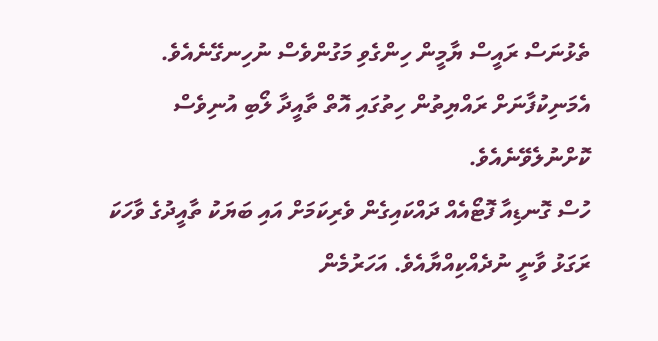ތެޅުނަސް ރައީސް ޔާމީން ހިންގެވި މަގުންވެސް ނުހިނގޭނެއެވެ. އެމަނިކުފާނަށް ރައްޔިތުން ހިތުގައި އޮތް ތާއީދާ ލޯބި އުނިވެސް ކޮށްނުލެވޭނެއެވެ.
ހުސް ގޮނޑިއާ ފޮޓޯއެއް ދައްކައިގެން ވެރިކަމަށް އައި ބަޔަކު ތާއީދުގެ ވާހަކަ ރަގަޅު ވާނީ ނުދެއްކިއްޔާއެވެ. އަހަރުމެން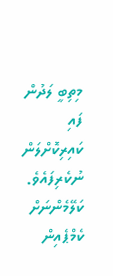މިތިބީ ލަދުން ފައި ކައިރިކޮށްލަން ނުކެރިފައެވެ. ކަލޭމެންނަށް ކެމްޕެއިން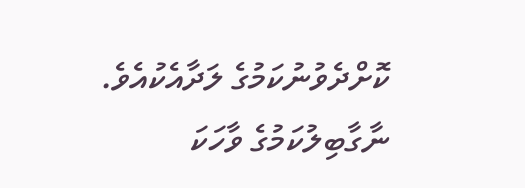ކޮށްދެވުނުކަމުގެ ލަދާއެކުއެވެ. ނާގާބިލުކަމުގެ ވާހަކަ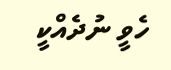ހެވީ ނުދެއްކީ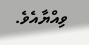ވިއްޔާއެވެ.